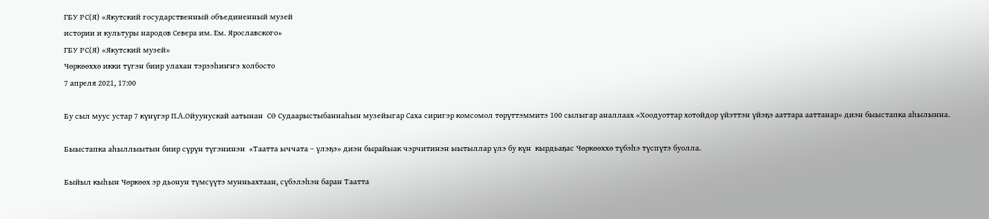ГБУ РС(Я) «Якутский государственный объединенный музей
истории и культуры народов Севера им. Ем. Ярославского»
ГБУ РС(Я) «Якутский музей»
Чөркөөххө икки түгэн биир улахан тэрээһиҥҥэ холбосто
7 апреля 2021, 17:00

Бу сыл муус устар 7 күнүгэр П.А.Ойуунускай аатынан  СӨ Судаарыстыбаннаһын музейыгар Саха сиригэр комсомол төрүттэммитэ 100 сылыгар аналлаах «Хоодуоттар хотойдор үйэттэн үйэҕэ ааттара ааттанар» диэн быыстапка аһылынна.

Быыстапка аһыллыытын биир сүрүн түгэнинэн  «Таатта ыччата – үлэҕэ» диэн бырайыак чэрчитинэн ыытыллар үлэ бу күн  кырдьаҕас Чөркөөххө түбэһэ түспүтэ буолла.

Быйыл кыһын Чөркөөх эр дьонун түмсүүтэ мунньахтаан, сүбэлэһэн баран Таатта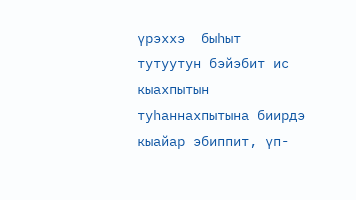үрэххэ  быһыт тутуутун бэйэбит ис кыахпытын туһаннахпытына биирдэ  кыайар эбиппит, үп-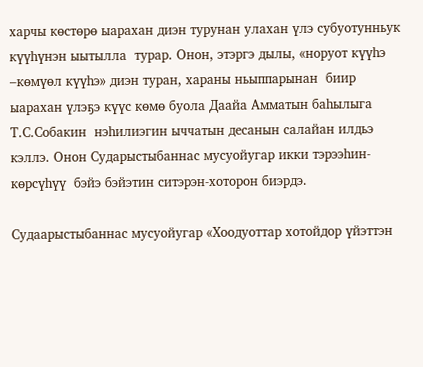харчы көстөрө ыарахан диэн турунан улахан үлэ субуотунньук күүһүнэн ыытылла  турар. Онон, этэргэ дылы, «норуот күүһэ –көмүөл күүһэ» диэн туран, хараны ньыппарынан  биир ыарахан үлэҕэ күүс көмө буола Даайа Амматын баһылыга Т.С.Собакин  нэһилиэгин ыччатын десанын салайан илдьэ кэллэ. Онон Сударыстыбаннас мусуойугар икки тэрээһин-көрсүһүү  бэйэ бэйэтин ситэрэн-хоторон биэрдэ.

Судаарыстыбаннас мусуойугар «Хоодуоттар хотойдор үйэттэн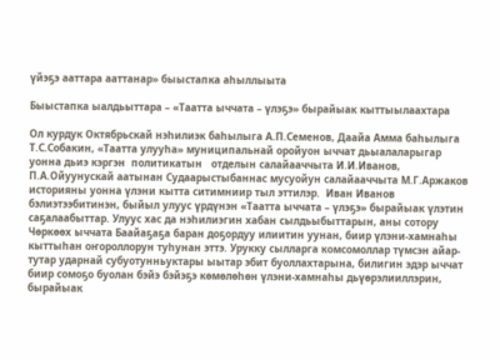үйэҕэ ааттара ааттанар» быыстапка аһыллыыта

Быыстапка ыалдьыттара – «Таатта ыччата – үлэҕэ» бырайыак кыттыылаахтара

Ол курдук Октябрьскай нэһилиэк баһылыга А.П.Семенов, Даайа Амма баһылыга Т.С.Собакин, «Таатта улууһа» муниципальнай оройуон ыччат дьыалаларыгар уонна дьиэ кэргэн  политикатын   отделын салайааччыта И.И.Иванов, П.А.Ойуунускай аатынан Судаарыстыбаннас мусуойун салайааччыта М.Г.Аржаков историяны уонна үлэни кытта ситимниир тыл эттилэр.  Иван Иванов бэлиэтээбитинэн, быйыл улуус үрдүнэн «Таатта ыччата – үлэҕэ» бырайыак үлэтин саҕалаабыттар. Улуус хас да нэһилиэгин хабан сылдьыбыттарын, аны сотору Чөркөөх ыччата Баайаҕаҕа баран доҕордуу илиитин уунан, биир үлэни-хамнаһы кыттыһан оҥороллорун туһунан эттэ. Урукку сылларга комсомоллар түмсэн айар-тутар ударнай субуотунньуктары ыытар эбит буоллахтарына, билигин эдэр ыччат биир сомоҕо буолан бэйэ бэйэҕэ көмөлөһөн үлэни-хамнаһы дьүөрэлииллэрин, бырайыак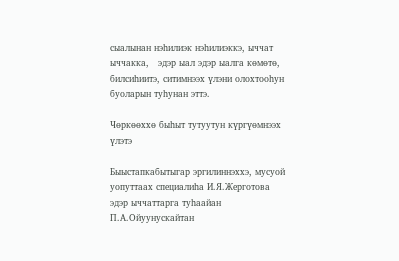сыалынан нэһилиэк нэһилиэккэ, ыччат ыччакка,   эдэр ыал эдэр ыалга көмөтө, билсиһиитэ, ситимнээх үлэни олохтооһун буоларын туһунан эттэ.

Чөркөөххө быһыт тутуутун күргүөмнээх үлэтэ

Быыстапкабытыгар эргилиннэххэ, мусуой уопуттаах специалиһа И.Я.Жерготова эдэр ыччаттарга туһаайан П.А.Ойуунускайтан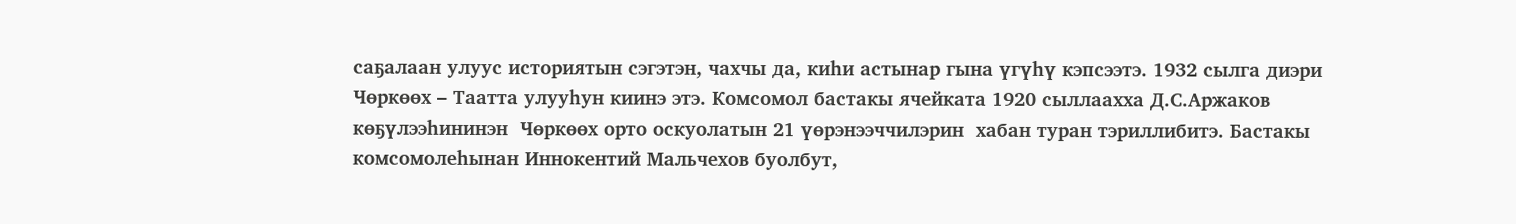саҕалаан улуус историятын сэгэтэн, чахчы да, киһи астынар гына үгүһү кэпсээтэ. 1932 сылга диэри Чөркөөх – Таатта улууһун киинэ этэ. Комсомол бастакы ячейката 1920 сыллаахха Д.С.Аржаков көҕүлээһининэн  Чөркөөх орто оскуолатын 21 үөрэнээччилэрин  хабан туран тэриллибитэ. Бастакы комсомолеһынан Иннокентий Мальчехов буолбут,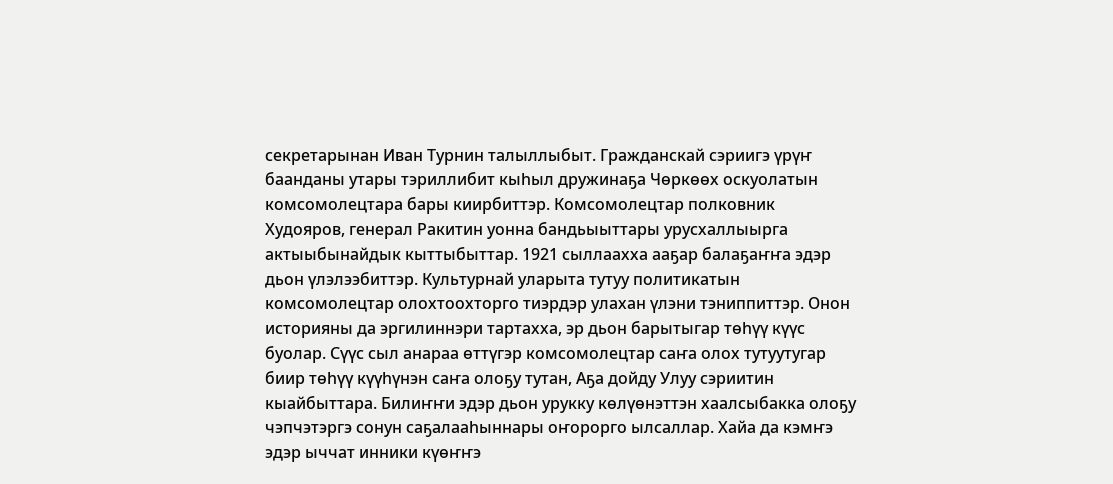секретарынан Иван Турнин талыллыбыт. Гражданскай сэриигэ үрүҥ баанданы утары тэриллибит кыһыл дружинаҕа Чөркөөх оскуолатын комсомолецтара бары киирбиттэр. Комсомолецтар полковник Худояров, генерал Ракитин уонна бандьыыттары урусхаллыырга актыыбынайдык кыттыбыттар. 1921 сыллаахха ааҕар балаҕаҥҥа эдэр дьон үлэлээбиттэр. Культурнай уларыта тутуу политикатын комсомолецтар олохтоохторго тиэрдэр улахан үлэни тэниппиттэр. Онон историяны да эргилиннэри тартахха, эр дьон барытыгар төһүү күүс буолар. Сүүс сыл анараа өттүгэр комсомолецтар саҥа олох тутуутугар биир төһүү күүһүнэн саҥа олоҕу тутан, Аҕа дойду Улуу сэриитин кыайбыттара. Билиҥҥи эдэр дьон урукку көлүөнэттэн хаалсыбакка олоҕу чэпчэтэргэ сонун саҕалааһыннары оҥорорго ылсаллар. Хайа да кэмҥэ эдэр ыччат инники күөҥҥэ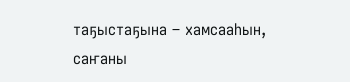таҕыстаҕына – хамсааһын, саҥаны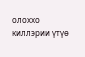олоххо киллэрии үтүө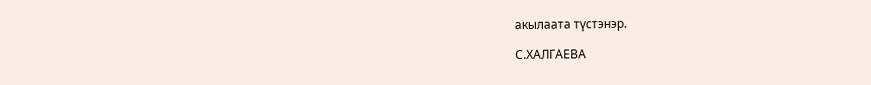акылаата түстэнэр.

С.ХАЛГАЕВА